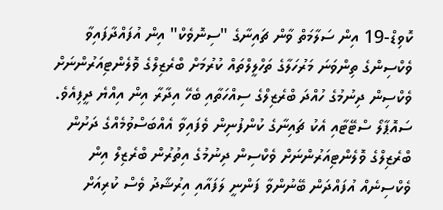ކޮވިޑް-19 އިން ސަލާމަތް ވާން ޗައިނާގެ "ސިނޮވެކް" އިން އުފައްދާފައިވާ ވެކްސިންގެ ތިންވަނަ މަރުހަލާގެ ތަހްލީލްތައް ކުރުމަށް ބްރެޒިލްގެ ވޮލެންޓިއަރުންނަށް ވެކްސިން ދިނުމުގެ ހުއްދަ ބްރެޒިލްގެ ސިއްހަތާއި ބެހޭ އިދާރާ އިން އިއްޔެ ދީފިއެވެ.
ސައޮޕާލޯ ސްޓޭޓާއި އެކު ޗައިނާގެ ކުންފުނިން ވެފައިވާ އެއްބަސްވުމެއްގެ ދަށުން ބްރެޒިލްގެ ވޮލެންޓިއަރުންނަށް ވެކްސިން ދިނުމުގެ އިތުރުން ބްރެޒިލް އިން ވެކްސިނެއް އުފައްދަން ބޭނުންވާ ފަންނީ ލަފައާއި އިރުޝާދު ވެސް ކުރިއަށް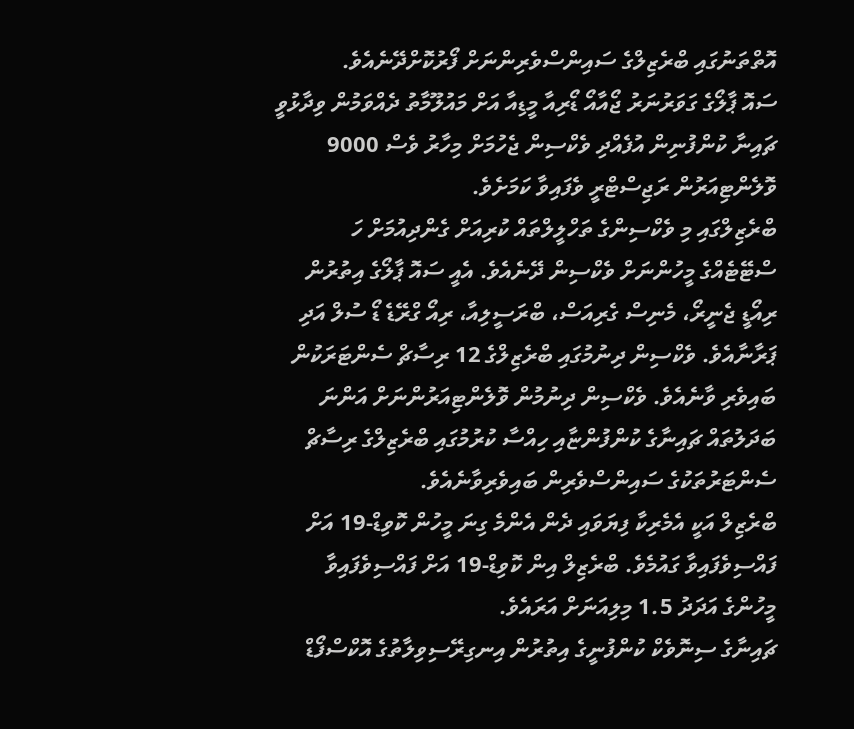އޮތްތަނުގައި ބްރެޒިލްގެ ސައިންސްވެރިންނަށް ފޯރުކޮށްދޭނެއެވެ.
ސައޮ ޕާލޯގެ ގަވަރުނަރު ޖޯއާއޯ ޑޯރިއާ މީޑިއާ އަށް މައުލޫމާތު ދެއްވަމުން ވިދާޅުވީ ޗައިނާ ކުންފުނިން އުފެއްދި ވެކްސިން ޖެހުމަށް މިހާރު ވެސް 9000 ވޮލެންޓިއަރުން ރަޖިސްޓްރީ ވެފައިވާ ކަމަށެވެ.
ބްރެޒިލްގައި މި ވެކްސިންގެ ތަހްލީލްތައް ކުރިއަށް ގެންދިއުމަށް ހަ ސްޓޭޓެއްގެ މީހުންނަށް ވެކްސިން ދޭނެއެވެ. އެއީ ސައޮ ޕާލޯގެ އިތުރުން ރިއޯޑީ ޖެނީރޯ، މެނިސް ގެރިއަސް، ބްރަސީލިއާ، ރިއޯ ގްރޭޑެ ޑޯ ސުލް އަދި ޕަރާނާއެވެ. ވެކްސިން ދިނުމުގައި ބްރެޒިލްގެ 12 ރިސާޗް ސެންޓަރަކުން ބައިވެރި ވާނެއެވެ. ވެކްސިން ދިނުމުން ވޮލެންޓިއަރުންނަށް އަންނަ ބަދަލުތައް ޗައިނާގެ ކުންފުންޏާއި ހިއްސާ ކުރުމުގައި ބްރެޒިލްގެ ރިސާޗް ސެންޓަރުތަކުގެ ސައިންސްވެރިން ބައިވެރިވާނެއެވެ.
ބްރެޒިލް އަކީ އެމެރިކާ ފިޔަވައި ދެން އެންމެ ގިނަ މީހުން ކޮވިޑް-19 އަށް ފައްސިވެފައިވާ ގައުމެވެ. ބްރެޒިލް އިން ކޮވިޑް-19 އަށް ފައްސިވެފައިވާ މީހުންގެ އަދަދު 1.5 މިލިއަނަށް އަރައެވެ.
ޗައިނާގެ ސިނޮވެކް ކުންފުނީގެ އިތުރުން އިނގިރޭސިވިލާތުގެ އޮކްސްފޯޑް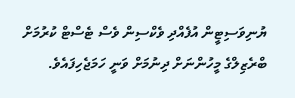ޔުނިވަސިޓީން އުފެއްދި ވެކްސިން ވެސް ޓެސްޓް ކުރުމަށް ބްރެޒިލްގެ މީހުންނަށް ދިނުމަށް ވަނީ ހަމަޖެހިފައެވެ.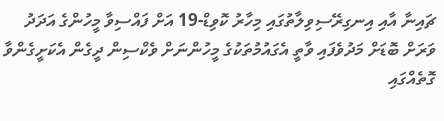ޗައިނާ އާއި އިނގިރޭސިވިލާތުގައި މިހާރު ކޮވިޑް-19 އަށް ފައްސިވާ މީހުންގެ އަދަދު ވަރަށް ބޮޑަށް މަދުވެފައި ވާތީ އެގައުމުތަކުގެ މީހުންނަށް ވެކްސިން ދީގެން އެކަށީގެންވާ ގޮތެއްގައި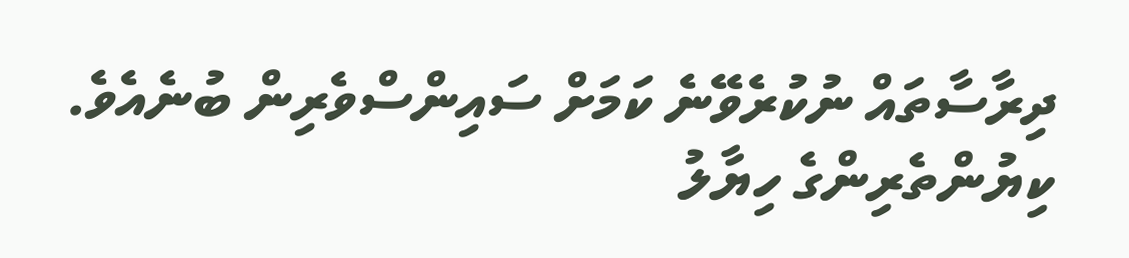ދިރާސާތައް ނުކުރެވޭނެ ކަމަށް ސައިންސްވެރިން ބުނެއެވެ.
ކިޔުންތެރިންގެ ހިޔާލު